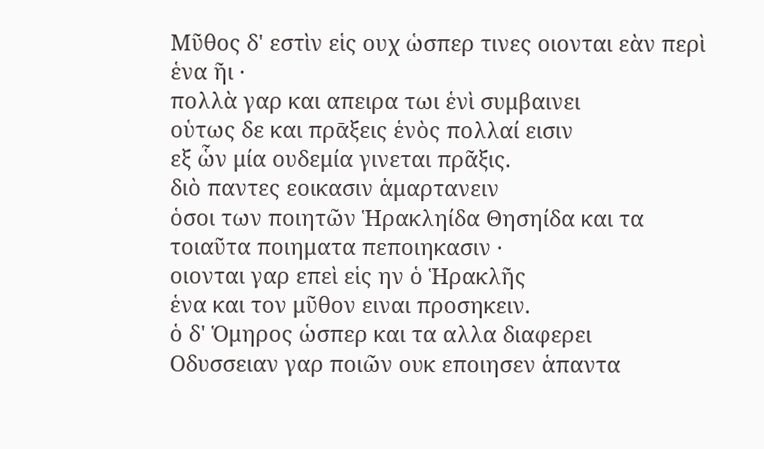Μῦθος δ' εστὶν εἱς ουχ ὡσπερ τινες οιονται εὰν περὶ ἑνα ῆι ·
πολλὰ γαρ και απειρα τωι ἑνὶ συμβαινει
οὑτως δε και πρᾱξεις ἑνὸς πολλαί εισιν
εξ ὧν μία ουδεμία γινεται πρᾶξις.
διὸ παντες εοικασιν ἁμαρτανειν
ὁσοι των ποιητῶν Ἡρακληίδα Θησηίδα και τα τοιαῦτα ποιηματα πεποιηκασιν ·
οιονται γαρ επεὶ εἱς ην ὁ Ἡρακλῆς
ἑνα και τον μῦθον ειναι προσηκειν.
ὁ δ' Ὁμηρος ὡσπερ και τα αλλα διαφερει
Οδυσσειαν γαρ ποιῶν ουκ εποιησεν ἁπαντα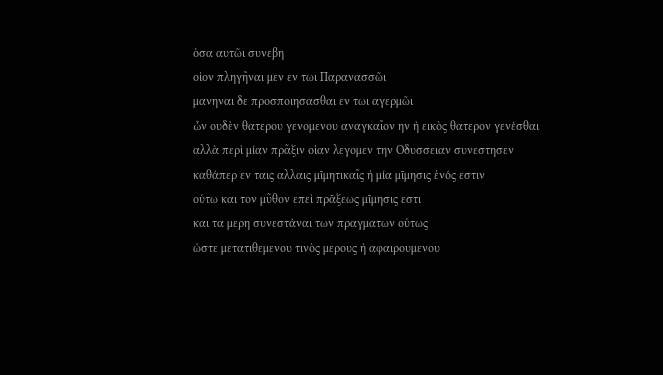ὁσα αυτῶι συνεβη
οἱον πληγῆναι μεν εν τωι Παρανασσῶι
μανηναι δε προσποιησασθαι εν τωι αγερμῶι
ὧν ουδὲν θατερου γενομενου αναγκαῖον ην ὴ εικὸς θατερον γενέσθαι
αλλὰ περὶ μίαν πρᾶξιν οἱαν λεγομεν την Οδυσσειαν συνεστησεν
καθάπερ εν ταις αλλαις μῑμητικαῖς ἡ μία μῑμησις ἑνός εστιν
οὑτω και τον μῦθον επεὶ πρᾱξεως μῑμησις εστι
και τα μερη συνεστάναι των πραγματων οὑτως
ὡστε μετατιθεμενου τινὸς μερους ὴ αφαιρουμενου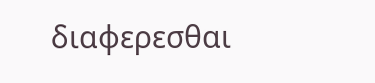διαφερεσθαι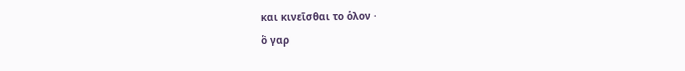και κινεῖσθαι το ὁλον ·
ὃ γαρ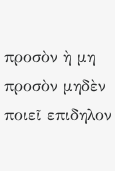προσὸν ὴ μη προσὸν μηδὲν ποιεῖ επιδηλον